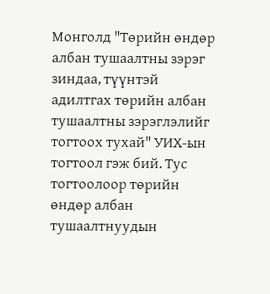Монголд "Төрийн өндөр албан тушаалтны зэрэг зиндаа, түүнтэй адилтгах төрийн албан тушаалтны зэрэглэлийг тогтоох тухай" УИХ-ын тогтоол гэж бий. Тус тогтоолоор төрийн өндөр албан тушаалтнуудын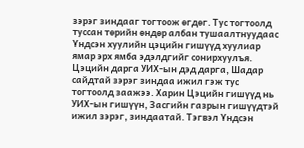зэрэг зиндааг тогтоож өгдөг. Тус тогтоолд туссан төрийн өндөр албан тушаалтнуудаас Үндсэн хуулийн цэцийн гишүүд хуулиар ямар эрх ямба эдэлдгийг сонирхуулъя.
Цэцийн дарга УИХ-ын дэд дарга, Шадар сайдтай зэрэг зиндаа ижил гэж тус тогтоолд заажээ. Харин Цэцийн гишүүд нь УИХ-ын гишүүн, Засгийн газрын гишүүдтэй ижил зэрэг, зиндаатай. Тэгвэл Үндсэн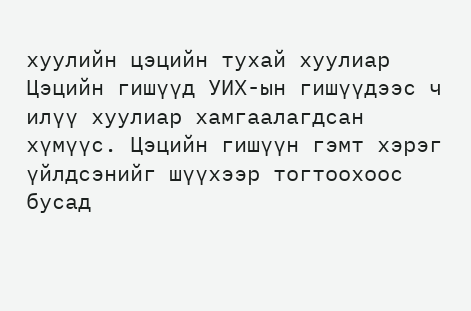хуулийн цэцийн тухай хуулиар Цэцийн гишүүд УИХ-ын гишүүдээс ч илүү хуулиар хамгаалагдсан хүмүүс. Цэцийн гишүүн гэмт хэрэг үйлдсэнийг шүүхээр тогтоохоос бусад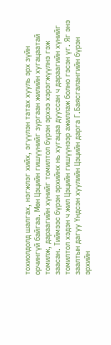тохиолдолд шалгах, нэгжлэг хийх, эгүүлэн татах хууль эрх зүйн орчингүй байгаа. Мөн Цэцийн гишүүнийг зургаан жилийн хугацаатай томилж, дараагийн хүнийг томилтол бүрэн эрхээ хэрэгжүүлнэ гэж заасан. Тиймээс бүрэн эрхийнх нь хугацаа дууссан ч дараагийн хүнийг томилтол хэдэн ч жил Цэцийн гишүүнээр ажиллаж болно гэсэн үг. Яг энэ заалтын дагуу Үндсэн хуулийн Цэцийн дарга Г.Баясгалангийн бүрэн эрхийн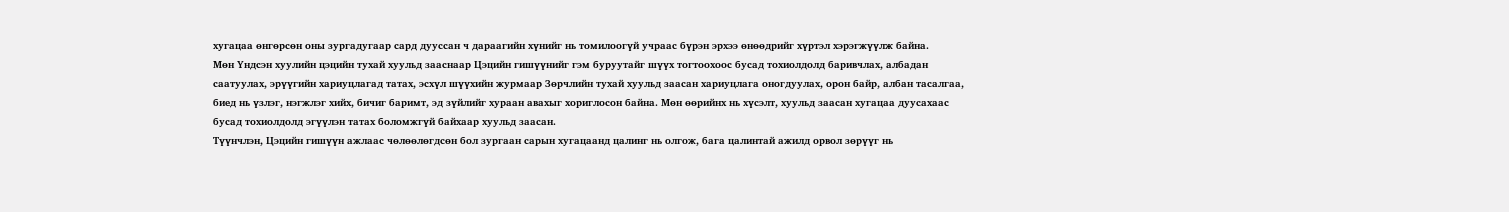хугацаа өнгөрсөн оны зургадугаар сард дууссан ч дараагийн хүнийг нь томилоогүй учраас бүрэн эрхээ өнөөдрийг хүртэл хэрэгжүүлж байна.
Мөн Үндсэн хуулийн цэцийн тухай хуульд зааснаар Цэцийн гишүүнийг гэм буруутайг шүүх тогтоохоос бусад тохиолдолд баривчлах, албадан саатуулах, эрүүгийн хариуцлагад татах, эсхүл шүүхийн журмаар Зөрчлийн тухай хуульд заасан хариуцлага оногдуулах, орон байр, албан тасалгаа, биед нь үзлэг, нэгжлэг хийх, бичиг баримт, эд зүйлийг хураан авахыг хориглосон байна. Мөн өөрийнх нь хүсэлт, хуульд заасан хугацаа дуусахаас бусад тохиолдолд эгүүлэн татах боломжгүй байхаар хуульд заасан.
Түүнчлэн, Цэцийн гишүүн ажлаас чөлөөлөгдсөн бол зургаан сарын хугацаанд цалинг нь олгож, бага цалинтай ажилд орвол зөрүүг нь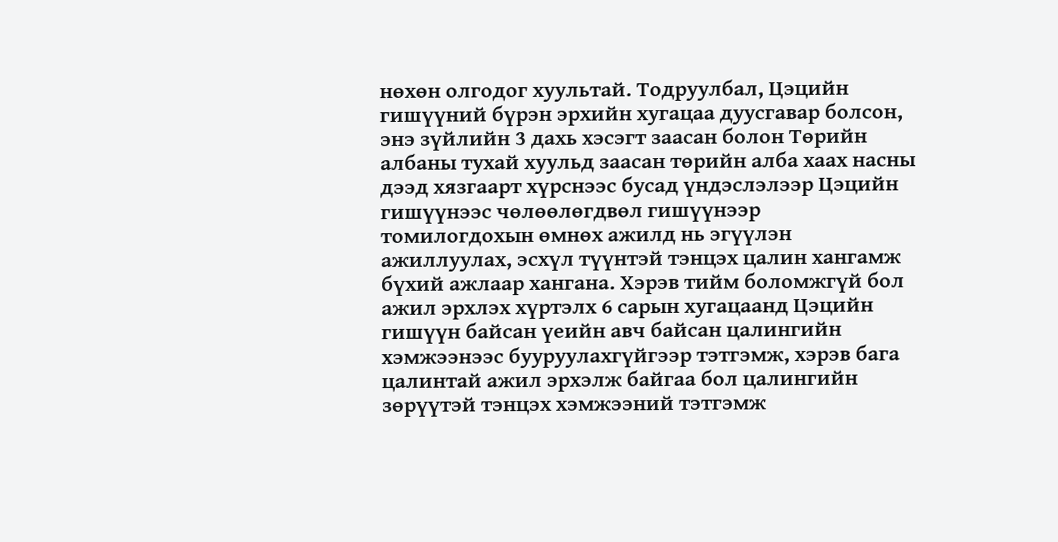нөхөн олгодог хуультай. Тодруулбал, Цэцийн гишүүний бүрэн эрхийн хугацаа дуусгавар болсон, энэ зүйлийн 3 дахь хэсэгт заасан болон Төрийн албаны тухай хуульд заасан төрийн алба хаах насны дээд хязгаарт хүрснээс бусад үндэслэлээр Цэцийн гишүүнээс чөлөөлөгдвөл гишүүнээр томилогдохын өмнөх ажилд нь эгүүлэн ажиллуулах, эсхүл түүнтэй тэнцэх цалин хангамж бүхий ажлаар хангана. Хэрэв тийм боломжгүй бол ажил эрхлэх хүртэлх 6 сарын хугацаанд Цэцийн гишүүн байсан үеийн авч байсан цалингийн хэмжээнээс бууруулахгүйгээр тэтгэмж, хэрэв бага цалинтай ажил эрхэлж байгаа бол цалингийн зөрүүтэй тэнцэх хэмжээний тэтгэмж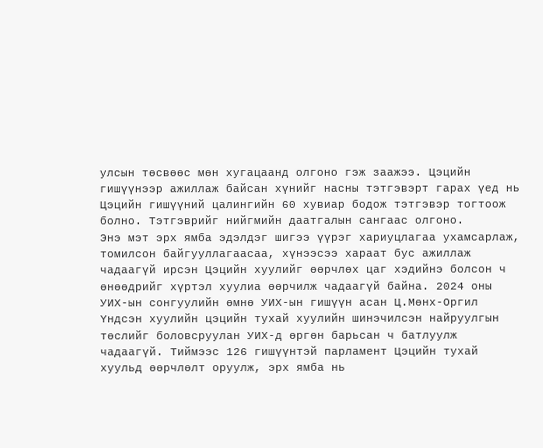улсын төсвөөс мөн хугацаанд олгоно гэж заажээ. Цэцийн гишүүнээр ажиллаж байсан хүнийг насны тэтгэвэрт гарах үед нь Цэцийн гишүүний цалингийн 60 хувиар бодож тэтгэвэр тогтоож болно. Тэтгэврийг нийгмийн даатгалын сангаас олгоно.
Энэ мэт эрх ямба эдэлдэг шигээ үүрэг хариуцлагаа ухамсарлаж, томилсон байгууллагаасаа, хүнээсээ хараат бус ажиллаж чадаагүй ирсэн Цэцийн хуулийг өөрчлөх цаг хэдийнэ болсон ч өнөөдрийг хүртэл хуулиа өөрчилж чадаагүй байна. 2024 оны УИХ-ын сонгуулийн өмнө УИХ-ын гишүүн асан Ц.Мөнх-Оргил Үндсэн хуулийн цэцийн тухай хуулийн шинэчилсэн найруулгын төслийг боловсруулан УИХ-д өргөн барьсан ч батлуулж чадаагүй. Тиймээс 126 гишүүнтэй парламент Цэцийн тухай хуульд өөрчлөлт оруулж, эрх ямба нь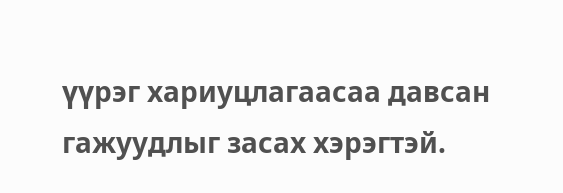үүрэг хариуцлагаасаа давсан гажуудлыг засах хэрэгтэй.